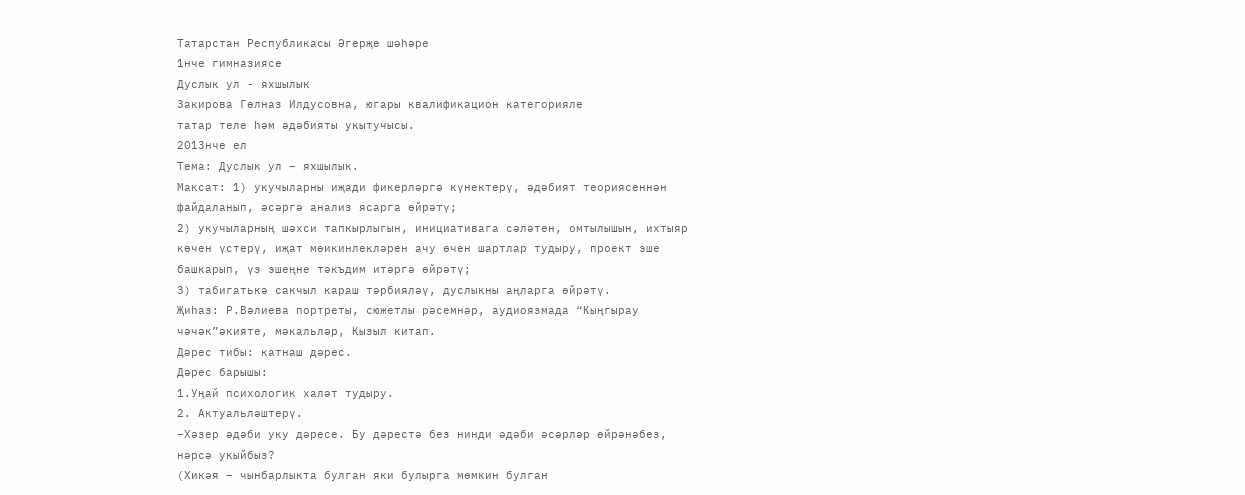Татарстан Республикасы Әгерҗе шәһәре
1нче гимназиясе
Дуслык ул - яхшылык
Закирова Гөлназ Илдусовна, югары квалификацион категорияле
татар теле һәм әдәбияты укытучысы.
2013нче ел
Тема: Дуслык ул – яхшылык.
Максат: 1) укучыларны иҗади фикерләргә күнектерү, әдәбият теориясеннән файдаланып, әсәргә анализ ясарга өйрәтү;
2) укучыларның шәхси тапкырлыгын, инициативага сәләтен, омтылышын, ихтыяр көчен үстерү, иҗат мөикинлекләрен ачу өчен шартлар тудыру, проект эше башкарып, үз эшеңне тәкъдим итәргә өйрәтү;
3) табигатькә сакчыл караш тәрбияләү, дуслыкны аңларга өйрәтү.
Җиһаз: Р.Вәлиева портреты, сюжетлы рәсемнәр, аудиоязмада “Кыңгырау чәчәк”әкияте, мәкальләр, Кызыл китап.
Дәрес тибы: катнаш дәрес.
Дәрес барышы:
1.Уңай психологик халәт тудыру.
2. Актуальләштерү.
–Хәзер әдәби уку дәресе. Бу дәрестә без нинди әдәби әсәрләр өйрәнәбез, нәрсә укыйбыз?
(Хикәя – чынбарлыкта булган яки булырга мөмкин булган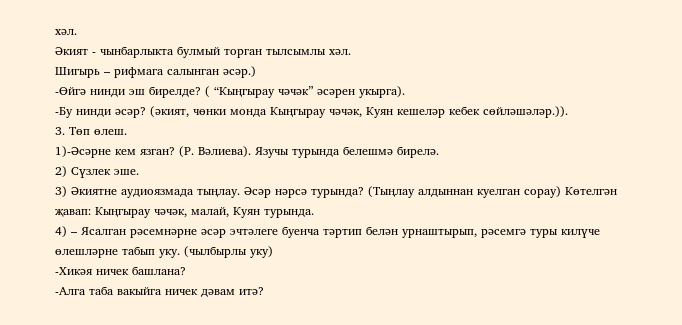хәл.
Әкият - чынбарлыкта булмый торган тылсымлы хәл.
Шигырь – рифмага салынган әсәр.)
-Өйгә нинди эш бирелде? ( “Кыңгырау чәчәк” әсәрен укырга).
-Бу нинди әсәр? (әкият, чөнки монда Кыңгырау чәчәк, Куян кешеләр кебек сөйләшәләр.)).
3. Төп өлеш.
1)-Әсәрне кем язган? (Р. Вәлиева). Язучы турында белешмә бирелә.
2) Сүзлек эше.
3) Әкиятне аудиоязмада тыңлау. Әсәр нәрсә турында? (Тыңлау алдыннан куелган сорау) Көтелгән җавап: Кыңгырау чәчәк, малай, Куян турында.
4) – Ясалган рәсемнәрне әсәр эчтәлеге буенча тәртип белән урнаштырып, рәсемгә туры килүче өлешләрне табып уку. (чылбырлы уку)
-Хикәя ничек башлана?
-Алга таба вакыйга ничек дәвам итә?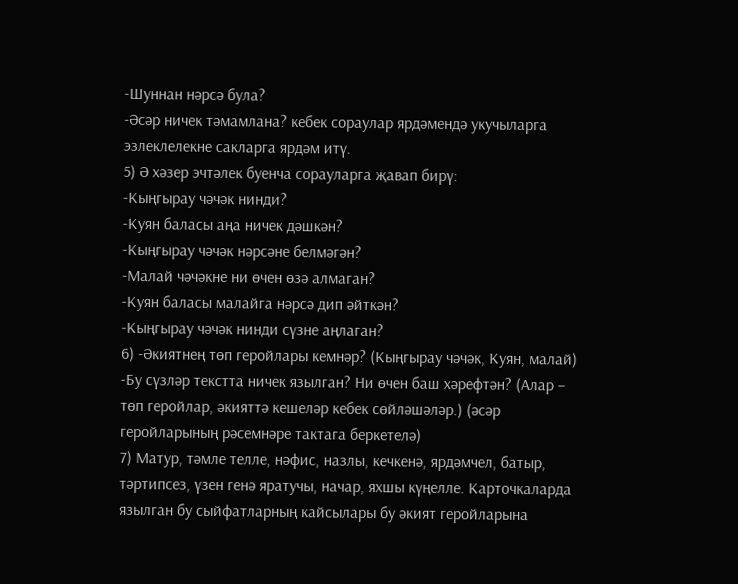-Шуннан нәрсә була?
-Әсәр ничек тәмамлана? кебек сораулар ярдәмендә укучыларга эзлеклелекне сакларга ярдәм итү.
5) Ә хәзер эчтәлек буенча сорауларга җавап бирү:
-Кыңгырау чәчәк нинди?
-Куян баласы аңа ничек дәшкән?
-Кыңгырау чәчәк нәрсәне белмәгән?
-Малай чәчәкне ни өчен өзә алмаган?
-Куян баласы малайга нәрсә дип әйткән?
-Кыңгырау чәчәк нинди сүзне аңлаган?
6) -Әкиятнең төп геройлары кемнәр? (Кыңгырау чәчәк, Куян, малай)
-Бу сүзләр текстта ничек язылган? Ни өчен баш хәрефтән? (Алар – төп геройлар, әкияттә кешеләр кебек сөйләшәләр.) (әсәр геройларының рәсемнәре тактага беркетелә)
7) Матур, тәмле телле, нәфис, назлы, кечкенә, ярдәмчел, батыр, тәртипсез, үзен генә яратучы, начар, яхшы күңелле. Карточкаларда язылган бу сыйфатларның кайсылары бу әкият геройларына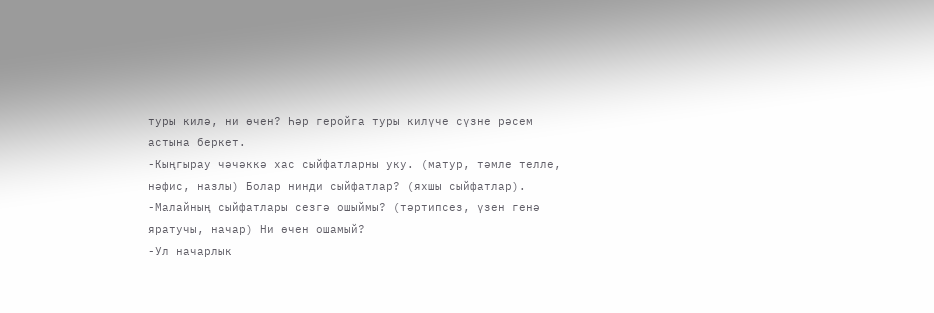туры килә, ни өчен? Һәр геройга туры килүче сүзне рәсем астына беркет.
-Кыңгырау чәчәккә хас сыйфатларны уку. (матур, тәмле телле, нәфис, назлы) Болар нинди сыйфатлар? (яхшы сыйфатлар).
-Малайның сыйфатлары сезгә ошыймы? (тәртипсез, үзен генә яратучы, начар) Ни өчен ошамый?
-Ул начарлык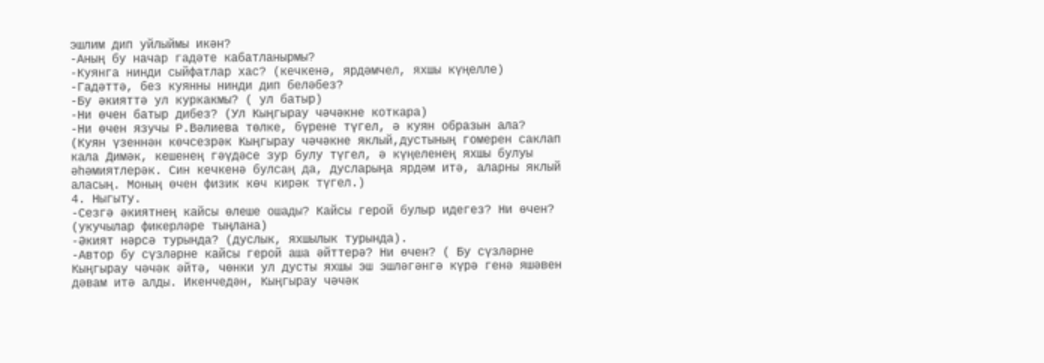эшлим дип уйлыймы икән?
-Аның бу начар гадәте кабатланырмы?
-Куянга нинди сыйфатлар хас? (кечкенә, ярдәмчел, яхшы күңелле)
-Гадәттә, без куянны нинди дип беләбез?
-Бу әкияттә ул куркакмы? ( ул батыр)
-Ни өчен батыр дибез? (Ул Кыңгырау чәчәкне коткара)
-Ни өчен язучы Р.Вәлиева төлке, бүрене түгел, ә куян образын ала? (Куян үзеннән көчсезрәк Кыңгырау чәчәкне яклый,дустының гомерен саклап кала Димәк, кешенең гәүдәсе зур булу түгел, ә күңеленең яхшы булуы әһәмиятлерәк. Син кечкенә булсаң да, дусларыңа ярдәм итә, аларны яклый аласың. Моның өчен физик көч кирәк түгел.)
4. Ныгыту.
-Сезгә әкиятнең кайсы өлеше ошады? Кайсы герой булыр идегез? Ни өчен? (укучылар фикерләре тыңлана)
-Әкият нәрсә турында? (дуслык, яхшылык турында).
-Автор бу сүзләрне кайсы герой аша әйттерә? Ни өчен? ( Бу сүзләрне Кыңгырау чәчәк әйтә, чөнки ул дусты яхшы эш эшләгәнгә күрә генә яшәвен дәвам итә алды. Икенчедән, Кыңгырау чәчәк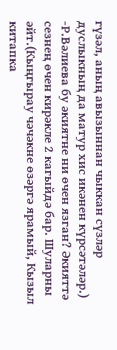гүзәл, аның авызыннан чыккан сүзләр дуслыкның да матур хис икәнен күрсәтәләр.)
-Р.Вәлиева бу әкиятне ни өчен язган? Әкияттә сезнең өчен кирәкле 2 кагыйдә бар. Шуларны әйт.(Кыңгырау чәчәкне өзәргә ярамый, Кызыл китапка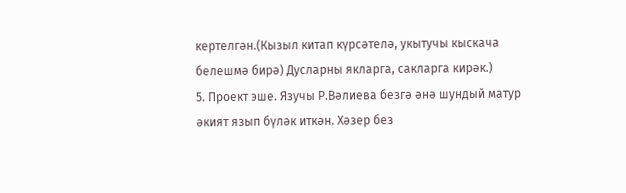кертелгән.(Кызыл китап күрсәтелә, укытучы кыскача белешмә бирә) Дусларны якларга, сакларга кирәк.)
5. Проект эше. Язучы Р.Вәлиева безгә әнә шундый матур әкият язып бүләк иткән. Хәзер без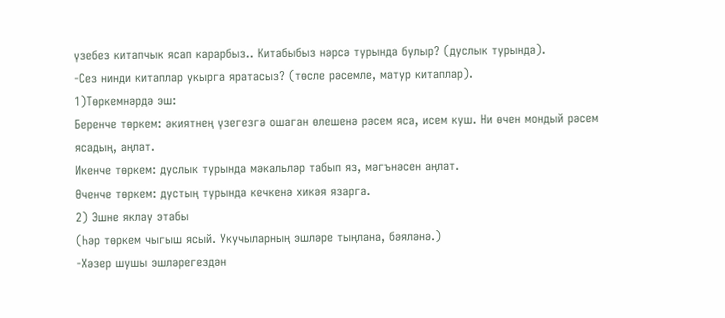үзебез китапчык ясап карарбыз.. Китабыбыз нәрсә турында булыр? (дуслык турында).
-Сез нинди китаплар укырга яратасыз? (төсле рәсемле, матур китаплар).
1)Төркемнәрдә эш:
Беренче төркем: әкиятнең үзегезгә ошаган өлешенә рәсем яса, исем куш. Ни өчен мондый рәсем ясадың, аңлат.
Икенче төркем: дуслык турында мәкальләр табып яз, мәгънәсен аңлат.
Өченче төркем: дустың турында кечкенә хикәя язарга.
2) Эшне яклау этабы
(Һәр төркем чыгыш ясый. Укучыларның эшләре тыңлана, бәяләнә.)
-Хәзер шушы эшләрегездән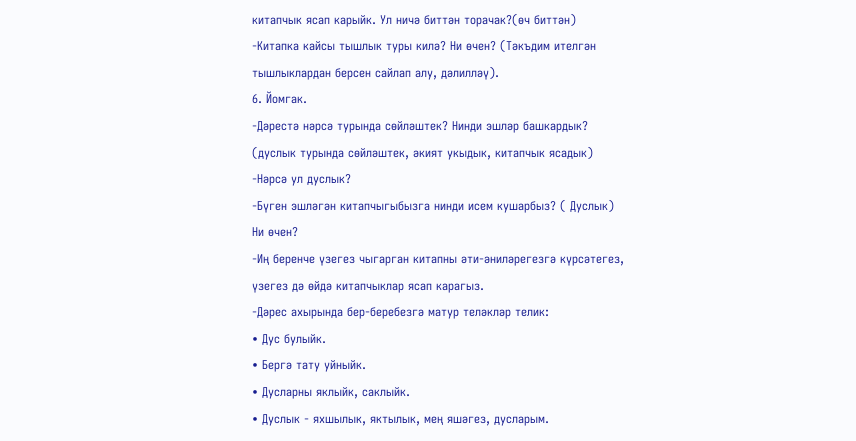китапчык ясап карыйк. Ул ничә биттән торачак?(өч биттән)
-Китапка кайсы тышлык туры килә? Ни өчен? (Тәкъдим ителгән тышлыклардан берсен сайлап алу, дәлилләү).
6. Йомгак.
-Дәрестә нәрсә турында сөйләштек? Нинди эшләр башкардык? (дуслык турында сөйләштек, әкият укыдык, китапчык ясадык)
-Нәрсә ул дуслык?
-Бүген эшләгән китапчыгыбызга нинди исем кушарбыз? ( Дуслык) Ни өчен?
-Иң беренче үзегез чыгарган китапны әти-әниләрегезгә күрсәтегез, үзегез дә өйдә китапчыклар ясап карагыз.
-Дәрес ахырында бер-беребезгә матур теләкләр телик:
• Дус булыйк.
• Бергә тату уйныйк.
• Дусларны яклыйк, саклыйк.
• Дуслык - яхшылык, яктылык, мең яшәгез, дусларым.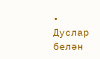• Дуслар белән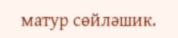матур сөйләшик.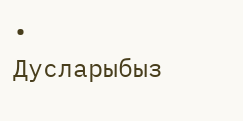• Дусларыбыз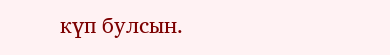күп булсын.